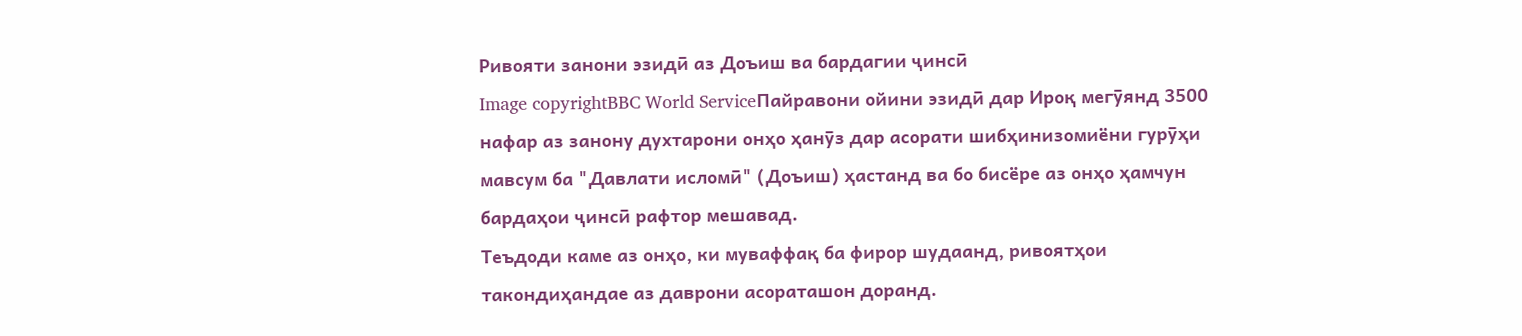Ривояти занони эзидӣ аз Доъиш ва бардагии ҷинсӣ
Image copyrightBBC World ServiceПайравони ойини эзидӣ дар Ироқ мегӯянд 3500 нафар аз занону духтарони онҳо ҳанӯз дар асорати шибҳинизомиёни гурӯҳи мавсум ба "Давлати исломӣ" (Доъиш) ҳастанд ва бо бисёре аз онҳо ҳамчун бардаҳои ҷинсӣ рафтор мешавад.
Теъдоди каме аз онҳо, ки муваффақ ба фирор шудаанд, ривоятҳои такондиҳандае аз даврони асораташон доранд.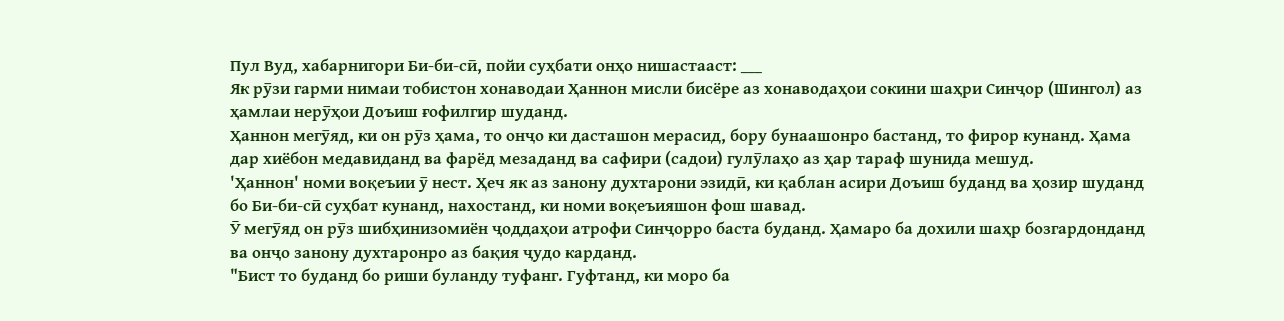Пул Вуд, хабарнигори Би-би-сӣ, пойи суҳбати онҳо нишастааст: ___
Як рӯзи гарми нимаи тобистон хонаводаи Ҳаннон мисли бисёре аз хонаводаҳои сокини шаҳри Синҷор (Шингол) аз ҳамлаи нерӯҳои Доъиш ғофилгир шуданд.
Ҳаннон мегӯяд, ки он рӯз ҳама, то онҷо ки дасташон мерасид, бору бунаашонро бастанд, то фирор кунанд. Ҳама дар хиёбон медавиданд ва фарёд мезаданд ва сафири (садои) гулӯлаҳо аз ҳар тараф шунида мешуд.
'Ҳаннон' номи воқеъии ӯ нест. Ҳеч як аз занону духтарони эзидӣ, ки қаблан асири Доъиш буданд ва ҳозир шуданд бо Би-би-сӣ суҳбат кунанд, нахостанд, ки номи воқеъияшон фош шавад.
Ӯ мегӯяд он рӯз шибҳинизомиён ҷоддаҳои атрофи Синҷорро баста буданд. Ҳамаро ба дохили шаҳр бозгардонданд ва онҷо занону духтаронро аз бақия ҷудо карданд.
"Бист то буданд бо риши буланду туфанг. Гуфтанд, ки моро ба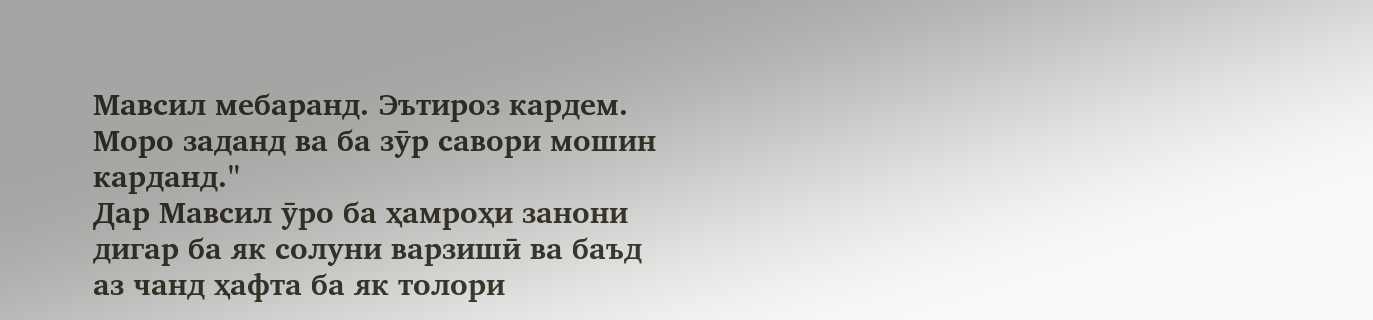Мавсил мебаранд. Эътироз кардем. Моро заданд ва ба зӯр савори мошин карданд."
Дар Мавсил ӯро ба ҳамроҳи занони дигар ба як солуни варзишӣ ва баъд аз чанд ҳафта ба як толори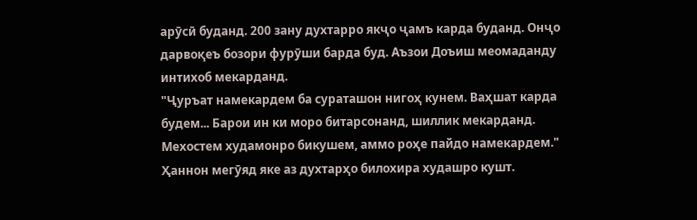арӯсӣ буданд. 200 зану духтарро якҷо ҷамъ карда буданд. Онҷо дарвоқеъ бозори фурӯши барда буд. Аъзои Доъиш меомаданду интихоб мекарданд.
"Ҷуръат намекардем ба сураташон нигоҳ кунем. Ваҳшат карда будем... Барои ин ки моро битарсонанд, шиллик мекарданд. Мехостем худамонро бикушем, аммо роҳе пайдо намекардем."
Ҳаннон мегӯяд яке аз духтарҳо билохира худашро кушт.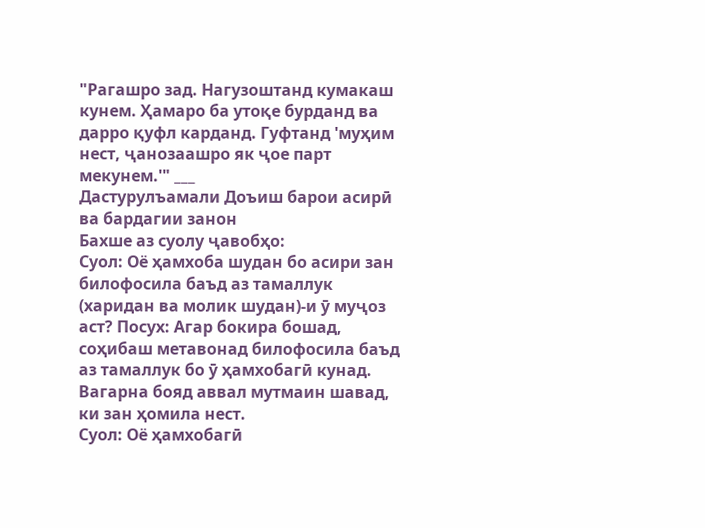"Рагашро зад. Нагузоштанд кумакаш кунем. Ҳамаро ба утоқе бурданд ва дарро қуфл карданд. Гуфтанд 'муҳим нест, ҷанозаашро як ҷое парт мекунем.'" ___
Дастурулъамали Доъиш барои асирӣ ва бардагии занон
Бахше аз суолу ҷавобҳо:
Суол: Оё ҳамхоба шудан бо асири зан билофосила баъд аз тамаллук (харидан ва молик шудан)-и ӯ муҷоз аст? Посух: Агар бокира бошад, соҳибаш метавонад билофосила баъд аз тамаллук бо ӯ ҳамхобагӣ кунад. Вагарна бояд аввал мутмаин шавад, ки зан ҳомила нест.
Суол: Оё ҳамхобагӣ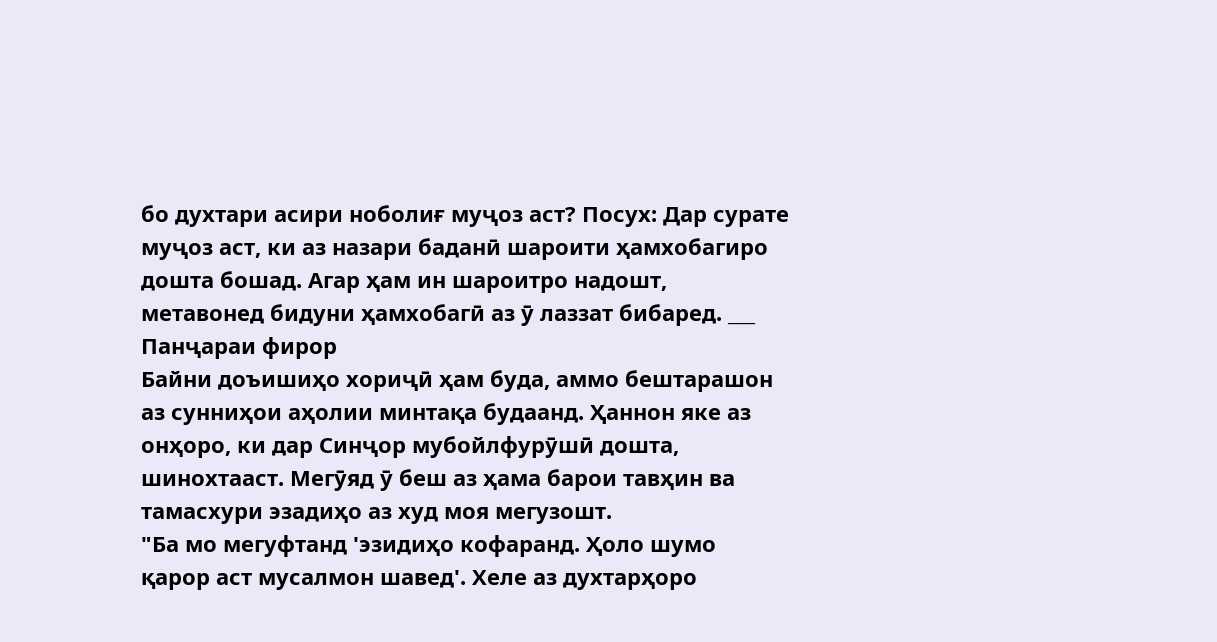бо духтари асири ноболиғ муҷоз аст? Посух: Дар сурате муҷоз аст, ки аз назари баданӣ шароити ҳамхобагиро дошта бошад. Агар ҳам ин шароитро надошт, метавонед бидуни ҳамхобагӣ аз ӯ лаззат бибаред. ___
Панҷараи фирор
Байни доъишиҳо хориҷӣ ҳам буда, аммо бештарашон аз сунниҳои аҳолии минтақа будаанд. Ҳаннон яке аз онҳоро, ки дар Синҷор мубойлфурӯшӣ дошта, шинохтааст. Мегӯяд ӯ беш аз ҳама барои тавҳин ва тамасхури эзадиҳо аз худ моя мегузошт.
"Ба мо мегуфтанд 'эзидиҳо кофаранд. Ҳоло шумо қарор аст мусалмон шавед'. Хеле аз духтарҳоро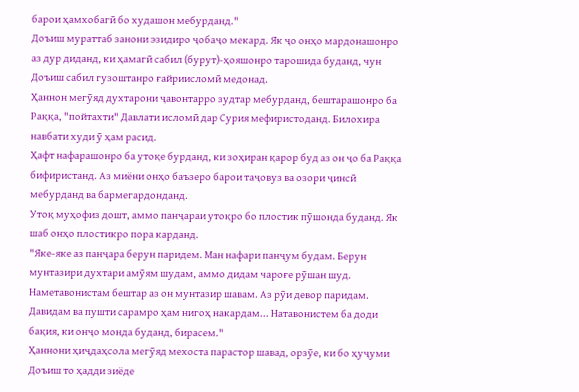барои ҳамхобагӣ бо худашон мебурданд."
Доъиш мураттаб занони эзидиро ҷобаҷо мекард. Як ҷо онҳо мардонашонро аз дур диданд, ки ҳамагӣ сабил (бурут)-ҳояшонро тарошида буданд, чун Доъиш сабил гузоштанро ғайриисломӣ медонад.
Ҳаннон мегӯяд духтарони ҷавонтарро зудтар мебурданд, бештарашонро ба Раққа, "пойтахти" Давлати исломӣ дар Сурия мефиристоданд. Билохира навбати худи ӯ ҳам расид.
Ҳафт нафарашонро ба утоқе бурданд, ки зоҳиран қарор буд аз он ҷо ба Раққа бифиристанд. Аз миёни онҳо баъзеро барои таҷовуз ва озори ҷинсӣ мебурданд ва бармегардонданд.
Утоқ муҳофиз дошт, аммо панҷараи утоқро бо плостик пӯшонда буданд. Як шаб онҳо плостикро пора карданд.
"Яке-яке аз панҷара берун паридем. Ман нафари панҷум будам. Берун мунтазири духтари амӯям шудам, аммо дидам чароғе рӯшан шуд. Наметавонистам бештар аз он мунтазир шавам. Аз рӯи девор паридам. Давидам ва пушти сарамро ҳам нигоҳ накардам... Натавонистем ба доди бақия, ки онҷо монда буданд, бирасем."
Ҳаннони ҳиҷдаҳсола мегӯяд мехоста парастор шавад, орзӯе, ки бо ҳуҷуми Доъиш то ҳадди зиёде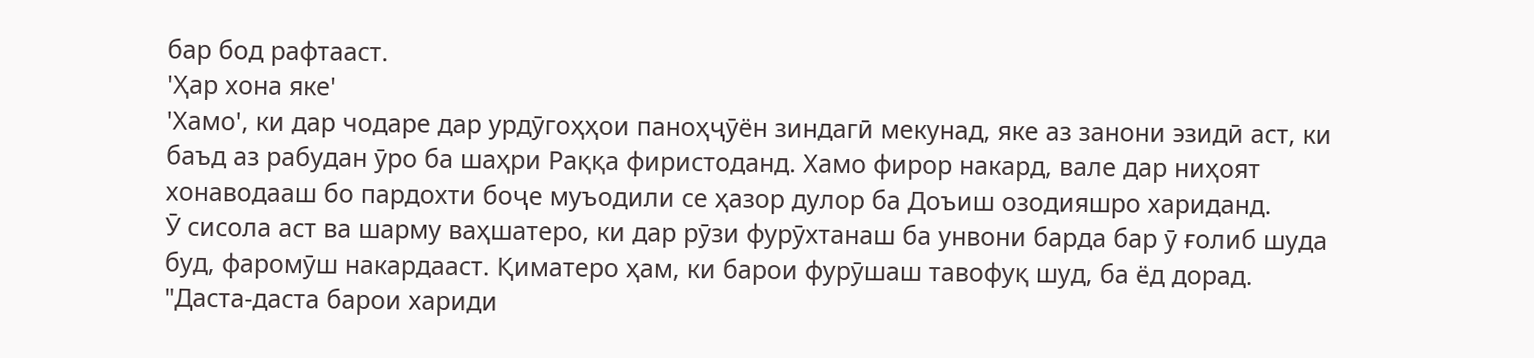бар бод рафтааст.
'Ҳар хона яке'
'Хамо', ки дар чодаре дар урдӯгоҳҳои паноҳҷӯён зиндагӣ мекунад, яке аз занони эзидӣ аст, ки баъд аз рабудан ӯро ба шаҳри Раққа фиристоданд. Хамо фирор накард, вале дар ниҳоят хонаводааш бо пардохти боҷе муъодили се ҳазор дулор ба Доъиш озодияшро хариданд.
Ӯ сисола аст ва шарму ваҳшатеро, ки дар рӯзи фурӯхтанаш ба унвони барда бар ӯ ғолиб шуда буд, фаромӯш накардааст. Қиматеро ҳам, ки барои фурӯшаш тавофуқ шуд, ба ёд дорад.
"Даста-даста барои хариди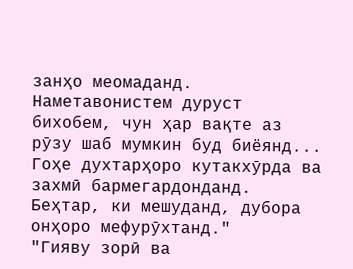занҳо меомаданд. Наметавонистем дуруст бихобем, чун ҳар вақте аз рӯзу шаб мумкин буд биёянд... Гоҳе духтарҳоро кутакхӯрда ва захмӣ бармегардонданд. Беҳтар, ки мешуданд, дубора онҳоро мефурӯхтанд."
"Гияву зорӣ ва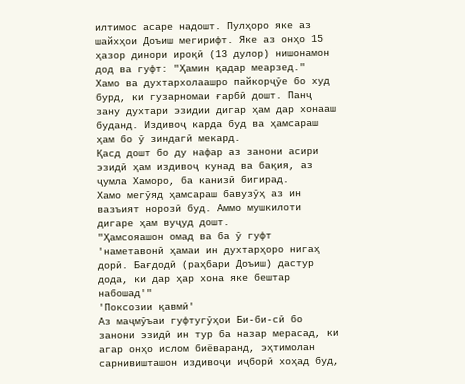илтимос асаре надошт. Пулҳоро яке аз шайхҳои Доъиш мегирифт. Яке аз онҳо 15 ҳазор динори ироқӣ (13 дулор) нишонамон дод ва гуфт: "Ҳамин қадар меарзед."
Хамо ва духтархолаашро пайкорҷӯе бо худ бурд, ки гузарномаи ғарбӣ дошт. Панҷ зану духтари эзидии дигар ҳам дар хонааш буданд. Издивоҷ карда буд ва ҳамсараш ҳам бо ӯ зиндагӣ мекард.
Қасд дошт бо ду нафар аз занони асири эзидӣ ҳам издивоҷ кунад ва бақия, аз ҷумла Хаморо, ба канизӣ бигирад.
Хамо мегӯяд ҳамсараш бавузӯҳ аз ин вазъият норозӣ буд. Аммо мушкилоти дигаре ҳам вуҷуд дошт.
"Ҳамсояашон омад ва ба ӯ гуфт 'наметавонӣ ҳамаи ин духтарҳоро нигаҳ дорӣ. Бағдодӣ (раҳбари Доъиш) дастур дода, ки дар ҳар хона яке бештар набошад'"
'Поксозии қавмӣ'
Аз маҷмӯъаи гуфтугӯҳои Би-би-сӣ бо занони эзидӣ ин тур ба назар мерасад, ки агар онҳо ислом биёваранд, эҳтимолан сарнивишташон издивоҷи иҷборӣ хоҳад буд,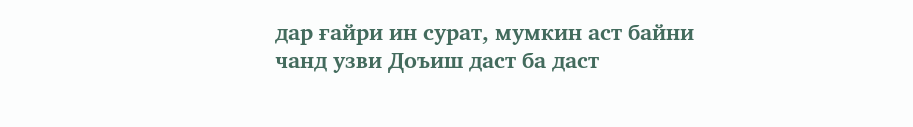дар ғайри ин сурат, мумкин аст байни чанд узви Доъиш даст ба даст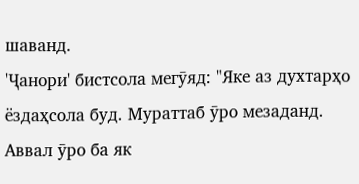шаванд.
'Ҷанори' бистсола мегӯяд: "Яке аз духтарҳо ёздаҳсола буд. Мураттаб ӯро мезаданд. Аввал ӯро ба як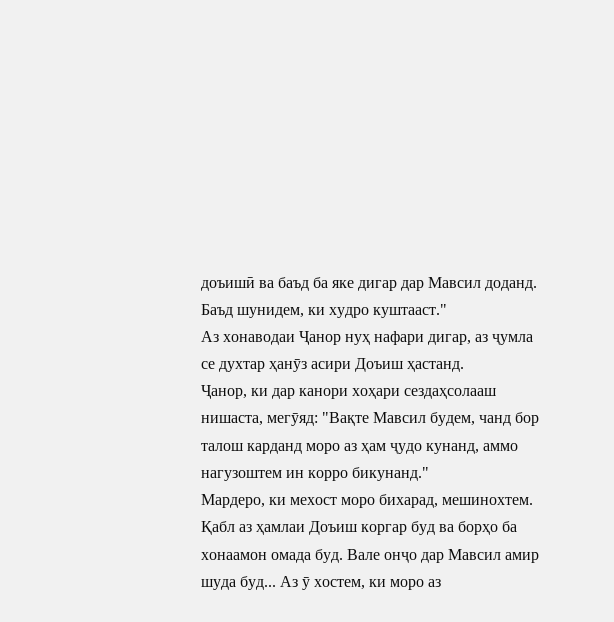доъишӣ ва баъд ба яке дигар дар Мавсил доданд. Баъд шунидем, ки худро куштааст."
Аз хонаводаи Ҷанор нуҳ нафари дигар, аз ҷумла се духтар ҳанӯз асири Доъиш ҳастанд.
Ҷанор, ки дар канори хоҳари сездаҳсолааш нишаста, мегӯяд: "Вақте Мавсил будем, чанд бор талош карданд моро аз ҳам ҷудо кунанд, аммо нагузоштем ин корро бикунанд."
Мардеро, ки мехост моро бихарад, мешинохтем. Қабл аз ҳамлаи Доъиш коргар буд ва борҳо ба хонаамон омада буд. Вале онҷо дар Мавсил амир шуда буд... Аз ӯ хостем, ки моро аз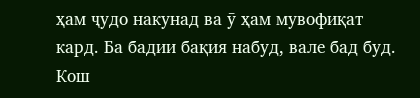ҳам ҷудо накунад ва ӯ ҳам мувофиқат кард. Ба бадии бақия набуд, вале бад буд. Кош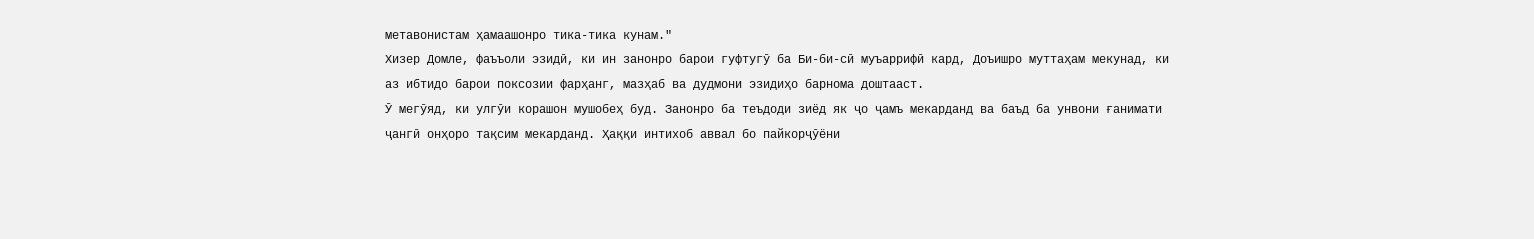метавонистам ҳамаашонро тика-тика кунам."
Хизер Домле, фаъъоли эзидӣ, ки ин занонро барои гуфтугӯ ба Би-би-сӣ муъаррифӣ кард, Доъишро муттаҳам мекунад, ки аз ибтидо барои поксозии фарҳанг, мазҳаб ва дудмони эзидиҳо барнома доштааст.
Ӯ мегӯяд, ки улгӯи корашон мушобеҳ буд. Занонро ба теъдоди зиёд як ҷо ҷамъ мекарданд ва баъд ба унвони ғанимати ҷангӣ онҳоро тақсим мекарданд. Ҳаққи интихоб аввал бо пайкорҷӯёни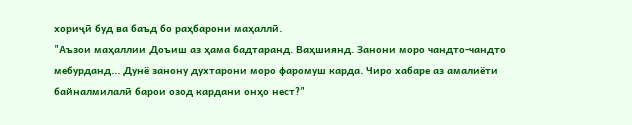хориҷӣ буд ва баъд бо раҳбарони маҳаллӣ.
"Аъзои маҳаллии Доъиш аз ҳама бадтаранд. Ваҳшиянд. Занони моро чандто-чандто мебурданд... Дунё занону духтарони моро фаромуш карда. Чиро хабаре аз амалиёти байналмилалӣ барои озод кардани онҳо нест?"